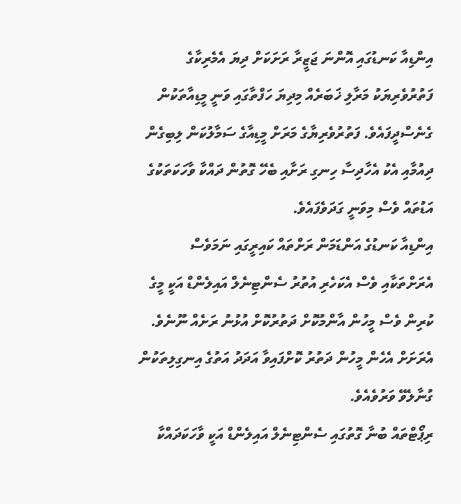އިންޑިއާ ކަނޑުގައި އޮންނަ ޖަޒީރާ ރަށަކަށް ދިޔަ އެމެރިކާގެ ފަތުރުވެރިޔަކު މަރާލި ޚަބަރެއް މިދިޔަ ހަފްތާގައި ވަނީ މީޑިއާތަކުން ގެނެސްދީފައެވެ. ފަތުރުވެރިޔާގެ މަރަށް މީޑިއާގެ ސަމާލުކަން ލިބިގެން ދިއުމާއި އެކު އެހާދިސާ ހިނގި ރަށާއި ބެހޭ ގޮތުން ދައްކާ ވާހަކަތަކުގެ އަޑުތައް ވެސް މިވަނީ ގަދަވެފައެވެ.
އިންޑިއާ ކަނޑުގެ އަންޑަމަން ރަށްތައް ކައިރީގައި ނަމަވެސް އެރަށްތަކާއި ވެސް އެކަހެރި އުތުރު ސެންޓިނެލް އައިލެންޑް އަކީ މީގެ ކުރިން ވެސް މީހުން އާންމުކޮށް ދަތުރުކޮށް އުޅުނު ރަށެއް ނޫނެވެ. އެރަށަށް އެހެން މީހުން ދަތުރު ކޮށްފައިވާ އަދަދު އަތުގެ އިނގިލިތަކުން ގުނާލެވޭ ވަރުވެއެވެ.
ރިޕޯޓްތައް ބުނާ ގޮތުގައި ސެންޓިނެލް އައިލެންޑް އަކީ ވާހަކަދައްކާ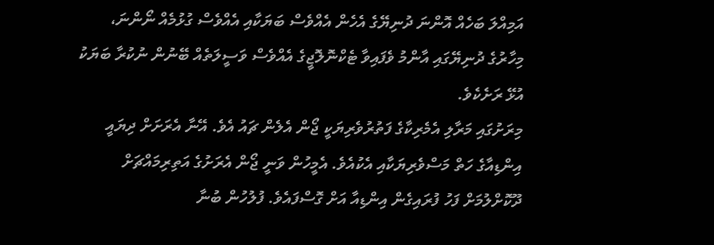އަމިއްލަ ބަހެއް އޮންނަ ދުނިޔޭގެ އެހެން އެއްވެސް ބަޔަކާއި އެއްވެސް ގުޅުމެއް ނޯންނަ، މިހާރުގެ ދުނިޔޭގައި އާންމު ވެފައިވާ ޓެކްނޮލޮޖީގެ އެއްވެސް ވަސީލަތެއް ބޭނުން ނުކުރާ ބަޔަކު އުޅޭ ރަށެކެވެ.
މިރަށުގައި މަރާލި އެމެރިކާގެ ފަތުރުވެރިޔަކީ ޖޯން އެލެން ޗައު އެވެ. އޭނާ އެރަށަށް ދިޔައީ އިންޑިއާގެ ހަތް މަސްވެރިޔަކާއި އެކުއެވެ. އެމީހުން ވަނީ ޖޯން އެރަށުގެ އަތިރިމައްޗަށް ދޫކޮށްލުމަށް ފަހު ފުރައިގެން އިންޑިއާ އަށް ގޮސްފައެވެ. ފުލުހުން ބުނާ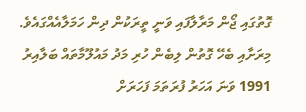ގޮތުގައި ޖޯން މަރާލާފައި ވަނީ ތީރަކުން ދިން ހަމަލާއެއްގައެވެ.
މިރަށާއި ބެހޭ ގޮތުން ލިބެން ހުރި މަދު މައުލޫމާތައް ބަލާއިރު 1991 ވަނަ އަހަރު ފުރަތަމަ ފަހަރަށް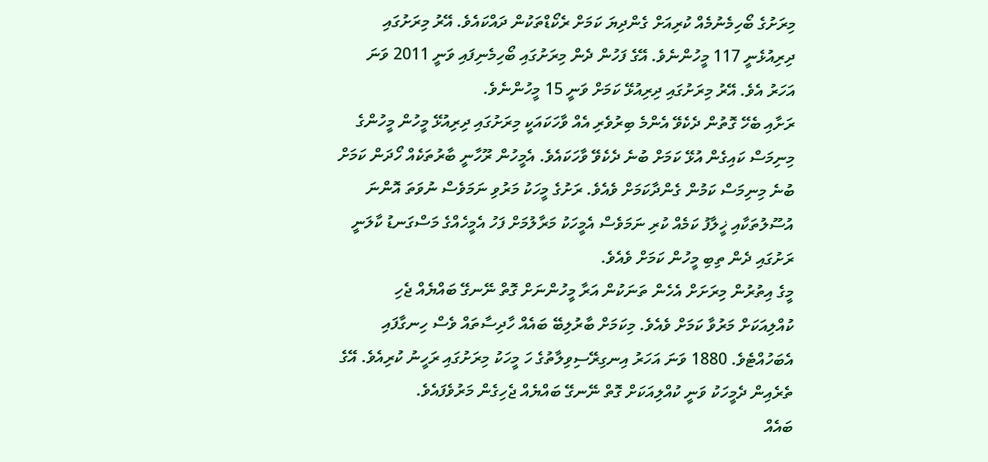މިރަށުގެ ބޯހިމެނުމެއް ކުރިއަށް ގެންދިޔަ ކަމަށް ރެކޯޑްތަކުން ދައްކައެވެ. އޭރު މިރަށުގައި ދިރިއުޅެނީ 117 މީހުންނެވެ. އޭގެ ފަހުން ދެން މިރަށުގައި ބޯހިމެނިފައި ވަނީ 2011 ވަނަ އަހަރު އެވެ. އޭރު މިރަށުގައި ދިރިއުޅޭ ކަމަށް ވަނީ 15 މީހުންނެވެ.
ރަށާއި ބެހޭ ގޮތުން ދެކެވޭ އެންމެ ބިރުވެރި އެއް ވާހަކައަކީ މިރަށުގައި ދިރިއުޅޭ މީހުން މީހުންގެ މިނިމަސް ކައިގެން އުޅޭ ކަމަށް ބުނެ ދެކެވޭ ވާހަކައެވެ. އެމީހުން ރޫހާނީ ބާރުތަކެއް ހޯދަން ކަމަށް ބުނެ މިނިމަސް ކަމުން ގެންދާކަމަށް ވެއެވެ. ރަށުގެ މީހަކު މަރުވި ނަމަވެސް ނުވަތަ އޮންނަ އުސޫލުތަކާއި ޚީލާފު ކަމެއް ކުރި ނަމަވެސް އެމީހަކު މަރާލުމަށް ފަހު އެމީހެއްގެ މަސްގަނޑު ކާލަނީ ރަށުގައި ދެން ތިބި މީހުން ކަމަށް ވެއެވެ.
މީގެ އިތުރުން މިރަށަށް އެހެން ތަނަކުން އަރާ މީހުންނަށް ގޮތް ނޭނގޭ ބައްޔެއް ޖެހި ކުއްލިއަކަށް މަރުވާ ކަމަށް ވެއެވެ. މިކަމަށް ބާރުލިބޭ ބައެއް ހާދިސާތައް ވެސް ހިނގާފައި އެބަހުއްޓެވެ. 1880 ވަނަ އަހަރު އިނގިރޭސިވިލާތުގެ ހަ މީހަކު މިރަށުގައި ރަހީނު ކުރިއެވެ. އޭގެ ތެރެއިން ދެމީހަކު ވަނީ ކުއްލިއަކަށް ގޮތް ނޭނގޭ ބައްޔެއް ޖެހިގެން މަރުވެފައެވެ.
ބައެއް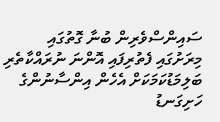ސައިންސްވެރިން ބުނާ ގޮތުގައި މިރަށުގައި ފެތުރިފައި އޮންނަ ނުރައްކާތެރި ބަލިމަޑުކަމަކަށް އެހެން އިންސާނުންގެ ހަށިގަނޑު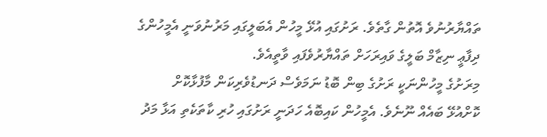ތައްޔާރުނުވެ އޮތުން ގާތެވެ. ރަށުގައި އުޅޭ މީހުން އެބަލީގައި މަރުނުވަނީ އެމީހުންގެ ދިފާޢީ ނިޒާމް ބަލީގެ ވައިރަހަށް ތައްޔާރުވެފައި ވާތީއެވެ.
މިރަށުގެ މީހުންނަކީ ރަށުގެ ބިން ބޮޑު ނަމަވެސް ދަނޑުވެރިކަން މާފުޅާކޮށް ކޮށްއުޅޭ ބައެއް ނޫނެވެ. އެމީހުން ކައިބޮއެ ހަދަނީ ރަށުގައި ހުރި ކާތަކެތި އަޅާ މަދު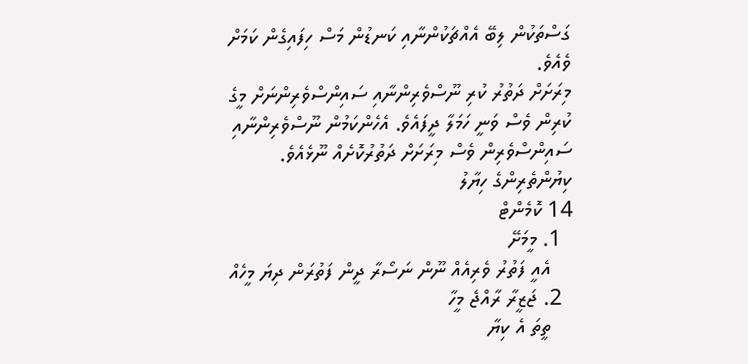ގަސްތަކުން ލިބޭ އެއްޗަކުންނާއި ކަނޑުން މަސް ހިފައިގެން ކަމަށް ވެއެވެ.
މިރަށަށް ދަތުރު ކުރި ނޫސްވެރިންނާއި ސައިންސްވެރިންނަށް މީގެ ކުރިން ވެސް ވަނީ ހަމަލާ ދީފައެވެ. އެހެންކަމުން ނޫސްވެރިންނާއި ސައިންސްވެރިން ވެސް މިރަށަށް ދަތުރުކޮށެއް ނޫޅެއެވެ.
ކިޔުންތެރިންގެ ހިޔާލު
14 ކޮމެންޓް
  1. މީމަށޭ
    އެއީ ފަތުރު ވެރިއެއް ނޫން ނަސޯރާ ދީން ފަތުރަން ދިޔަ މީހެއް
  2. ޖަޒީރާ ރާއްޖެ މީހާ
    ތީތަ އެ ކިޔާ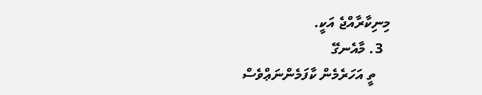މިނިކާރާއްޖެ އަކީ.
  3. މާއެނގޭ
    ތީ އަހަރެމެން ކާފަމެންނަޢްވެސް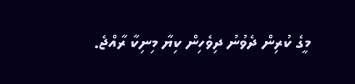މީގެ ކުރިން ދެވުނު ދިވެހިން ކިޔާ މިނިކާ ރާއްޖެ.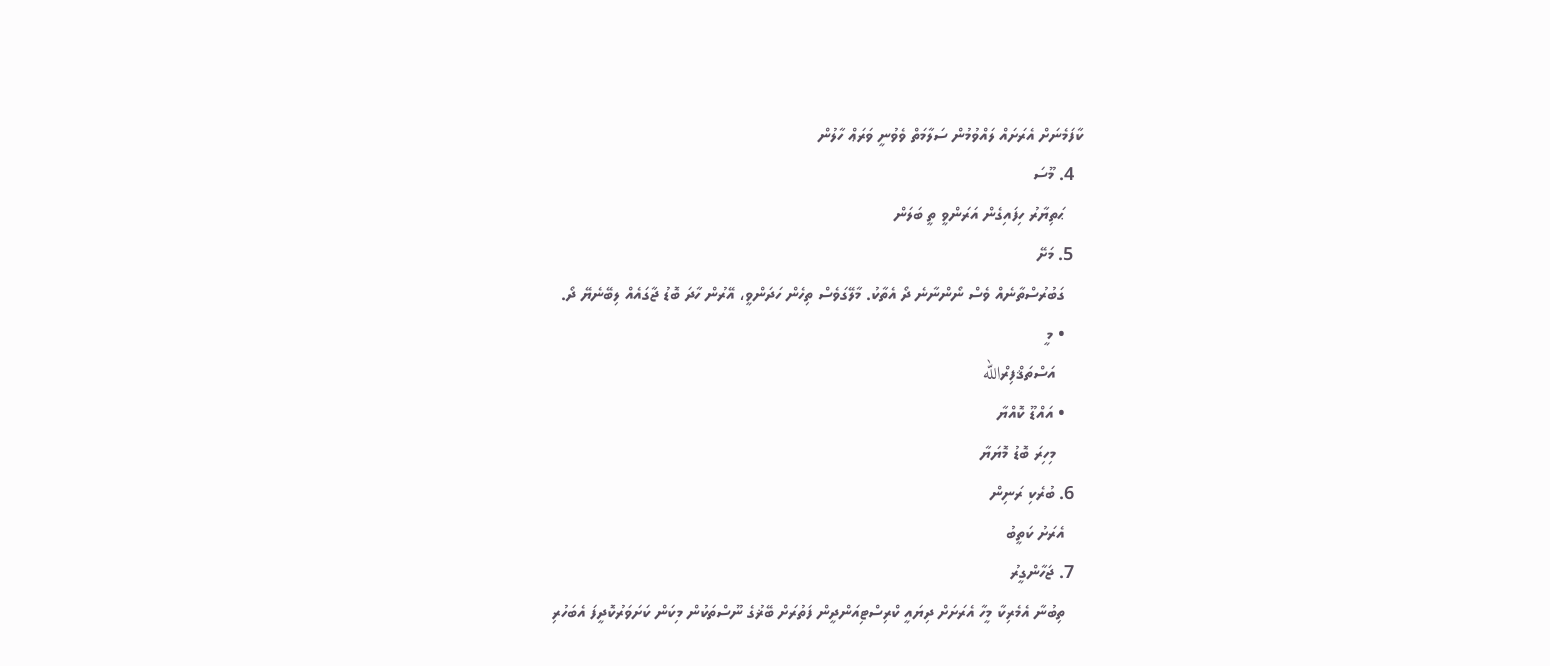ކާފަމެނަށް އެރަށައް ލައްވުމުން ސަލާމަތް ވެވުނީ ވަރަޢް ހާލުން
  4. މޫސަ
    ޙަތިޔާރު ހިފައިގެން އަރަންވީ ތީ ބަލަން
  5. މަށޭ
    ގަބުރުސްތާނެއް ވެސް ނޯންނާނެ ދޯ އެތާކު. މާލޭގަވެސް ތިހެން ހަދަންވީ، އޭރުން ހާދަ ބޮޑު ޖާގައެއް ލިބޭނެޔޭ ދޯ.
    • މީ
      އަސްތަޤްފިރްالله
    • އައްޑޫ ކޮއްޔާ
      މިހިރަ ބޮޑު މޮޔަޔާ
  6. ބުރެކި ރަނިން
    އެރަށު ކަތީބު
  7. ޖަހާންގީރު
    ތިބުނާ އެމެރިކާ މީހާ އެރަށަށް ދިޔައީ ކްރިސްޓިއަންދީން ފަތުރަށް ބޭޜުގެ ނޫސްތަކުން މިކަން ކަށަވަރުކޮދީފަ އެބަހުރި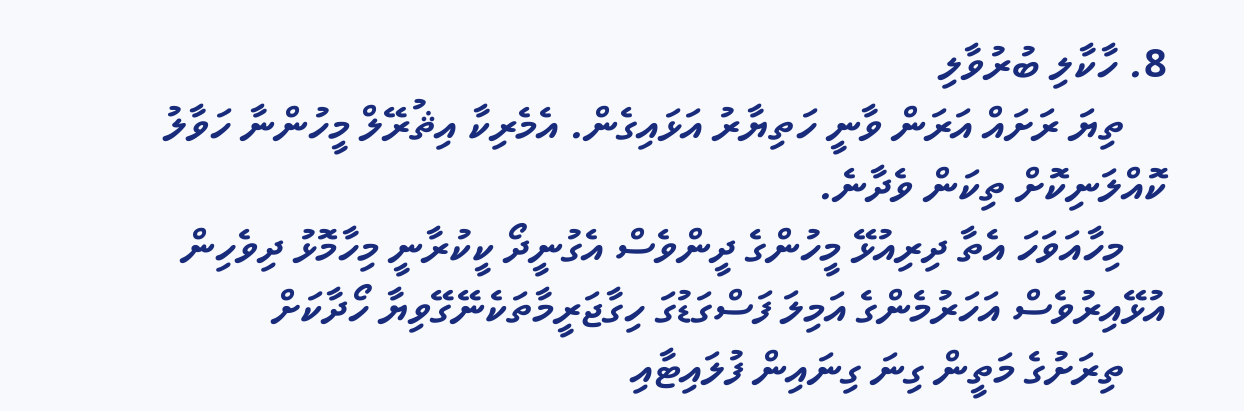8. ހާކާލި ބުރުވާލި
    ތިޔަ ރަށައް އަރަން ވާނީ ހަތިޔާރު އަޅައިގެން. އެމެރިކާ އިޘުރޭލް މީހުންނާ ހަވާލު ކޮއްލަނިކޮށް ތިކަން ވެދާނެ.
    މިހާއަވަހަ އެތާ ދިރިއުޅޭ މީހުންގެ ދީންވެސް އެގުނީދޯ ކީކުރާނީ މިހާމޮޅު ދިވެހިން އުޅޭއިރުވެސް އަހަރުމެންގެ އަމިލަ ފަސްގަޑުގަ ހިގާޖަރީމާތަކެނޭގޭވިޔާ ހޯދާކަށް
    ތިރަށުގެ މަތީން ގިނަ ގިނައިން ފުލައިޓާއި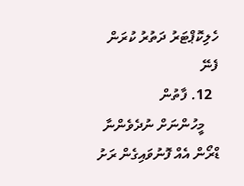ހެލިކޮޕްޓަރު ދަތުރު ކުރަން ފެނޭ
  12. ފާތުން
    މީހުންނަށް ނުދެވެންނާ ޑްރޯން އެއް ފޮނުވައިގެން ރަށު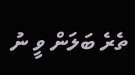ތެރެ ބަލަން ވީ ނު